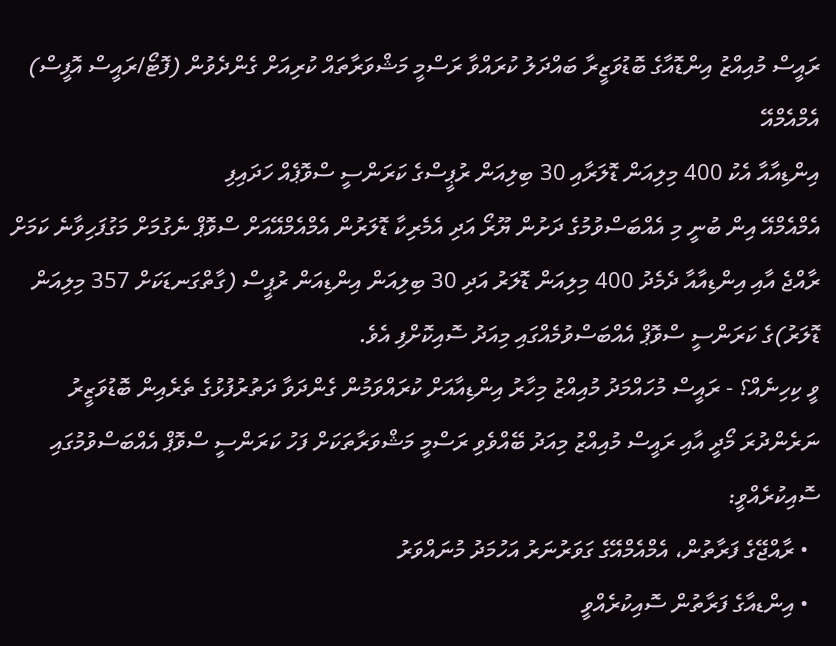ރައީސް މުއިއްޒު އިންޑޮއާގެ ބޮޑުވަޒީރާ ބައްދަލު ކުރައްވާ ރަސްމީ މަޝްވަރާތައް ކުރިއަށް ގެންދެވުން (ފޮޓޯ/ރައީސް އޮފީސް)
އެމްއެމްއޭ
އިންޑިއާއާ އެކު 400 މިލިއަން ޑޮލަރާއި 30 ބިލިއަން ރުޕީސްގެ ކަރަންސީ ސްވޮޕެއް ހަދައިފި
އެމްއެމްއޭ އިން ބުނީ މި އެއްބަސްވުމުގެ ދަށުން ޔޫރޯ އަދި އެމެރިކާ ޑޮލަރުން އެމްއެމްއޭއަށް ސްވޮޕް ނެގުމަށް މަގުފަހިވާނެ ކަމަށް
ރާއްޖެ އާއި އިންޑިއާއާ ދެމެދު 400 މިލިއަން ޑޮލަރު އަދި 30 ބިލިއަން އިންޑިއަން ރުޕީސް (ގާތްގަނޑަކަށް 357 މިލިއަން ޑޮލަރު)ގެ ކަރަންސީ ސްވޮޕް އެއްބަސްވުމެއްގައި މިއަދު ސޮއިކޮށްފި އެވެ.
ވީ ކިހިނެއް؟ - ރައީސް މުހައްމަދު މުއިއްޒު މިހާރު އިންޑިއާއަށް ކުރައްވަމުން ގެންދަވާ ދަތުރުފުޅުގެ ތެރެއިން ބޮޑުވަޒީރު ނަރެންދުރަ މޯދީ އާއި ރައީސް މުއިއްޒު މިއަދު ބޭއްވެވި ރަސްމީ މަޝްވަރާތަކަށް ފަހު ކަރަންސީ ސްވޮޕް އެއްބަސްވުމުގައި ސޮއިކުރެއްވީ:
  • ރާއްޖޭގެ ފަރާތުން، އެމްއެމްއޭގެ ގަވަރުނަރު އަހުމަދު މުނައްވަރު
  • އިންޑއާގެ ފަރާތުން ސޮއިކުރެއްވީ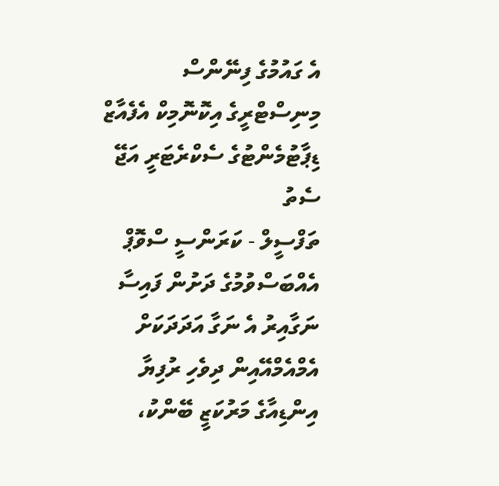އެ ގައުމުގެ ފިނޭންސް މިނިސްޓްރީގެ އިކޮނޮމިކް އެފެއާޒް ޑިޕާޓުމެންޓުގެ ސެކްރެޓަރީ އަޖޭ ސެތު
ތަފްސީލް - ކަރަންސީ ސްވޮޕް އެއްބަސްވުމުގެ ދަށުން ފައިސާ ނަގާއިރު އެ ނަގާ އަދަދަކަށް އެމްއެމްއޭއިން ދިވެހި ރުފިޔާ އިންޑިއާގެ މަރުކަޒީ ބޭންކު،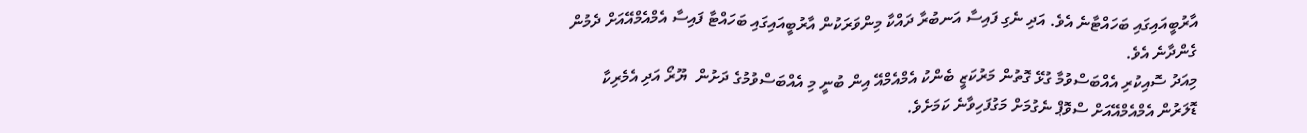އާރުބީއައިގައި ބަހައްޓާނެ އެވެ. އަދި ނެގި ފައިސާ އަނބުރާ ދައްކާ މިންވަރަކުން އާރުބީއައިގައި ބަހައްޓާ ފައިސާ އެމްއެމްއޭއަށް ދެމުން ގެންދާނެ އެވެ.
މިއަދު ސޮއިކުރި އެއްބަސްވުމާ ގުޅޭ ގޮތުން މަރުކަޒީ ބެންކު އެމްއެމްއޭ އިން ބުނީ މި އެއްބަސްވުމުގެ ދަށުން  ޔޫރޯ އަދި އެމެރިކާ ޑޮލަރުން އެމްއެމްއޭއަށް ސްވޮޕް ނެގުމަށް މަގުފަހިވާނެ ކަމަށެވެ.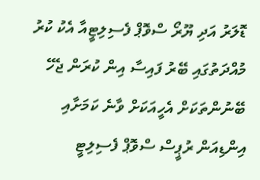ޑޮލަރު އަދި ޔޫރޯ ސްވޮޕް ފެސިލިޓީއާ އެކު ކުރު މުއްދަތުގައި ބޭރު ފައިސާ އިން ކުރަން ޖެހޭ ބޭނުންތަކަށް އެހީއަކަށް ވާނެ ކަމަށާއި އިންޑިއަން ރުޕީސް ސްވޮޕް ފެސިލިޓީ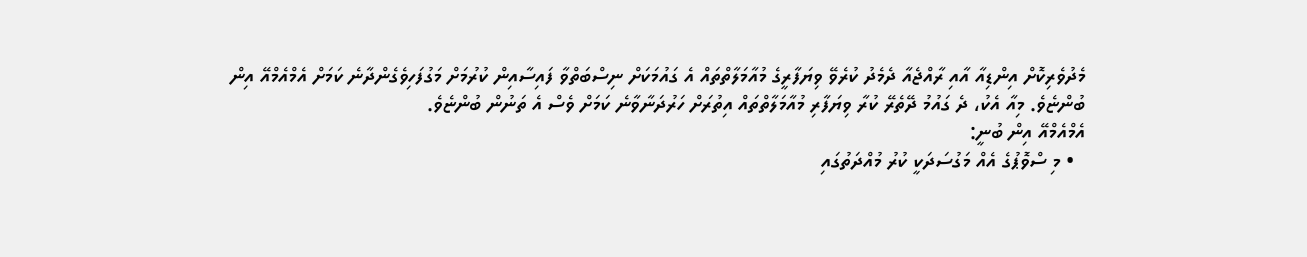މެދުވެރިކޮށް އިންޑިއާ އާއި ރާއްޖެއާ ދެމެދު ކުރެވޭ ވިޔަފާރީގެ މުއާމަލާތްތައް އެ ގައުމަކަށް ނިސްބަތްވާ ފައިސާއިން ކުރުމަށް މަގުފަހިވެގެންދާނެ ކަމަށް އެމްއެމްއޭ އިން ބުންޏެވެ. މިއާ އެކު، ދެ ގައުމު ދޭތެރޭ ކުރާ ވިޔަފާރި މުއާމަލާތްތައް އިތުރަށް ހަރުދަނާވާނެ ކަމަށް ވެސް އެ ތަނުން ބުންޏެވެ.
އެމްއެމްއޭ އިން ބުނީ:
  • މި ސްވޮޕުގެ އެއް މަގުސަދަކީ ކުރު މުއްދަތުގައި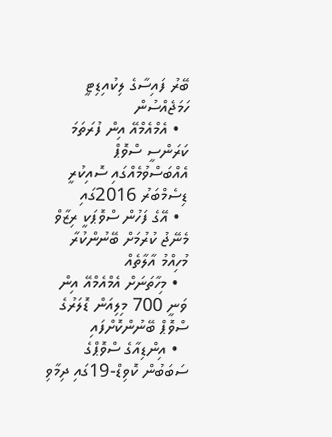ބޭރު ފައިސާގެ ލިކުއިޑިޓީ ހަމަޖެއްސުން
  • އެމްއެމްއޭ އިން ފުރަތަމަ ކަރަންސީ ސްވޮޕް އެއްބަސްވުމެއްގައި ސޮއިކުރީ ޑިސެމްބަރު 2016ގައި
  • އޭގެ ފަހުން ސްވޮޕަކީ ރިޒާވް މެނޭޖު ކުރުމަށް ބޭނުންކުރާ މުހިއްމު އާލާތެއް
  • މިހާތަނަށް އެމްއެމްއޭ އިން ވަނީ 700 މިލިއަން ޑޮލަރުގެ ސްވޮޕް ބޭނުންކޮށްފައި
  • އިންޑިއާގެ ސްވޮޕްގެ ސަބަބުން ކޮވިޑް-19ގައި ދިމާވި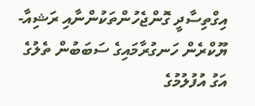އިގްތިސާދީ ގޮންޖެހުންތަކުންނާއި ރަޝިއާ-ޔޫކްރެން ހަނގުރާމައިގެ ސަބަބުން ތެލުގެ އަގު އުފުލުމުގެ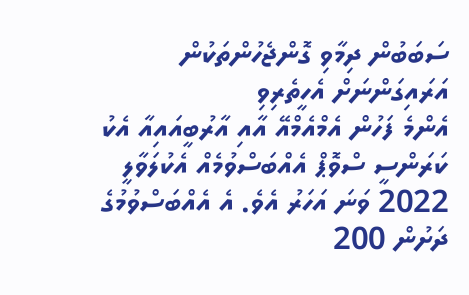ސަބަބުން ދިމާވި ގޮންޖެހުންތަކުން އަރައިގަންނަށް އެހީތެރިވި
އެންމެ ފަހުން އެމްއެމްއޭ އާއި އާރުބީއައިއާ އެކު ކަރަންސީ ސްވޮޕް އެއްބަސްވުމެއް އެކުލަވާލީ 2022 ވަނަ އަހަރު އެވެ. އެ އެއްބަސްވުމުގެ ދަށުން 200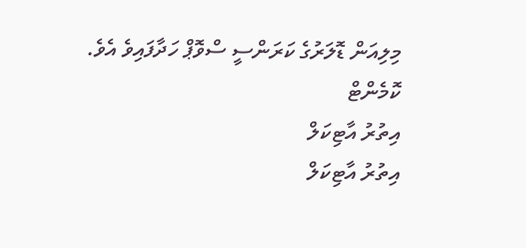މިލިއަން ޑޮލަރުގެ ކަރަންސީ ސްވޮޕް ހަދާފައިވެ އެވެ.
ކޮމެންޓް
އިތުރު އާޓިކަލް
އިތުރު އާޓިކަލް